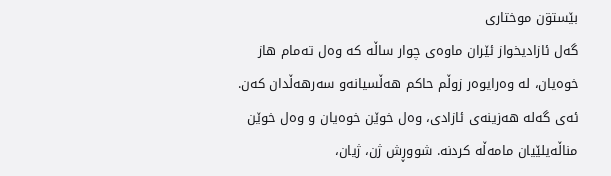بێستۊن موختاری
گەل ئازادیخواز ئێران ماوەی چوار ساڵە کە وەل تەمام هاز خوەیان، لە وەرایوەر زوڵم حاکم هەڵسیانەو سەرهەڵدان کەن.
ئەی گەلە هەزینەی ئازادی، وەل خوێن خوەیان و وەل خوێن مناڵەیلێیان مامەڵە کردنە. شووڕش ژن، ژیان،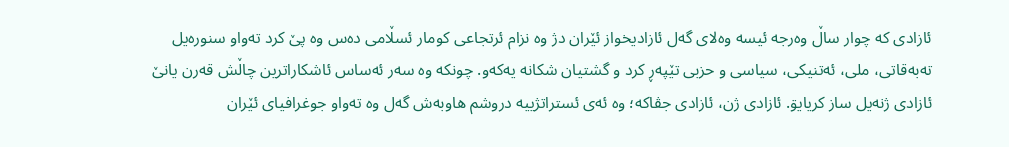ئازادی کە چوار ساڵ وەرجە ئیسە وەلای گەل ئازادیخواز ئێران دژ وە نزام ئرتجاعی کومار ئسڵامی دەس وە پێ کرد تەواو سنورەیل تەبەقاتی، ملی، ئەتنیکی، سیاسی و حزبی تێپەڕ کرد و گشتیان شکانە یەکەو. چونکە وە سەر ئەساس ئاشکاراترین چاڵش قەرن یانێ ئازادی ژنەیل ساز کریایۊ. ئازادی ژن، ئازادی جڤاکە؛ وە ئەی ئستراتژییە دروشم هاوبەش گەل وە تەواو جوغرافیای ئێران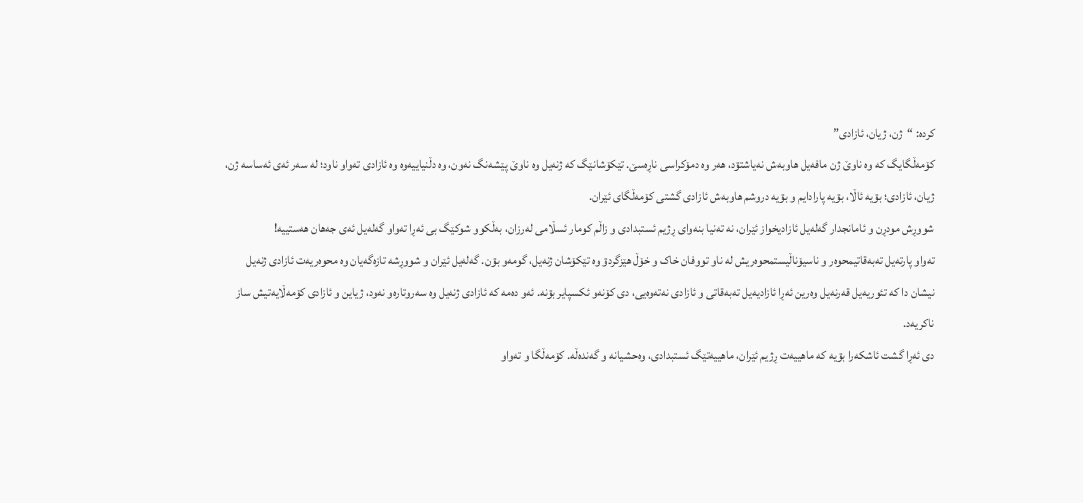کرده: “ژن، ژیان، ئازادی”
کۆمەڵگایگ کە وە ناوێ ژن مافەیل هاوبەش نەیاشتۊد، هەر وە دمۆکراسی ناڕەسێ. تێکۆشانێگ کە ژنەیل وە ناوێ پێشەنگ نەون، وە دڵنیاییەوە وە ئازادی تەواو ناود؛ لە سەر ئەی ئەساسە ژن، ژیان، ئازادی؛ بۊیە ئاڵا، بۊیە پارادایم و بۊیە دروشم هاوبەش ئازادی گشتی کۆمەڵگای ئێران.
شووڕش مودڕن و ئامانجدار گەلەیل ئازادیخواز ئێران، نە تەنیا بنەوای ڕژیم ئستبدادی و زاڵم کومار ئسڵامی لەرزان، بەڵکوو شوکێگ بی ئەڕا تەواو گەلەیل ئەی جەهان هەستییە!
تەواو پارتەیل تەبەقاتیمحوەر و ناسیۆناڵیستمحوەریش لە ناو تووفان خاک و خۆڵ هێزگردۊ وە تێکۆشان ژنەیل، گومەو بۊن. گەلەیل ئێران و شووڕشە تازەگەیان وە محوەریەت ئازادی ژنەیل نیشان دا کە تئوریەیل قەرنەیل وەرین ئەڕا ئازادیەیل تەبەقاتی و ئازادی نەتەوەیی، دی کۆنەو ئکسپایر بۊنە. ئەو دەمە کە ئازادی ژنەیل وە سەروتارەو نەود، ژیاین و ئازادی کۆمەڵایەتیش ساز ناکریەد.
دی ئەڕا گشت ئاشکەرا بۊیە کە ماهییەت ڕژیم ئێران، ماهییەتێگ ئستبدادی، وەحشیانە و گەندەڵە. کۆمەڵگا و تەواو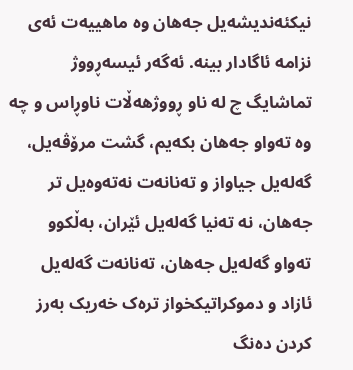نیکئەندیشەیل جەهان وە ماهییەت ئەی نزامە ئاگادار بینە. ئەگەر ئیسەڕووژ تماشایگ چ لە ناو ڕووژهەڵات ناوڕاس و چە وە تەواو جەهان بکەیم، گشت مرۆڤەیل، گەلەیل جیاواز و تەنانەت نەتەوەیل تر جەهان، نە تەنیا گەلەیل ئێران، بەڵکوو تەواو گەلەیل جەهان، تەنانەت گەلەیل ئازاد و دموکراتیکخواز ترەک خەریک بەرز کردن دەنگ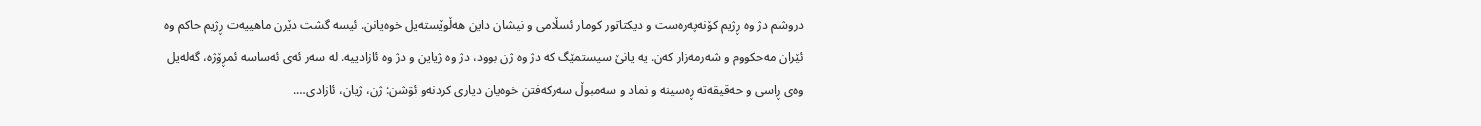دروشم دژ وە ڕژیم کۆنەپەرەست و دیکتاتور کومار ئسڵامی و نیشان داین هەڵوێستەیل خوەیانن. ئیسە گشت دێرن ماهییەت ڕژیم حاکم وە ئێران مەحکووم و شەرمەزار کەن. یە یانێ سیستمێگ کە دژ وە ژن بوود، دژ وە ژیاین و دژ وە ئازادییە. لە سەر ئەی ئەساسە ئمڕۆژە، گەلەیل وەی ڕاسی و حەقیقەتە ڕەسینە و نماد و سەمبوڵ سەرکەفتن خوەیان دیاری کردنەو ئۊشن: ژن، ژیان، ئازادی….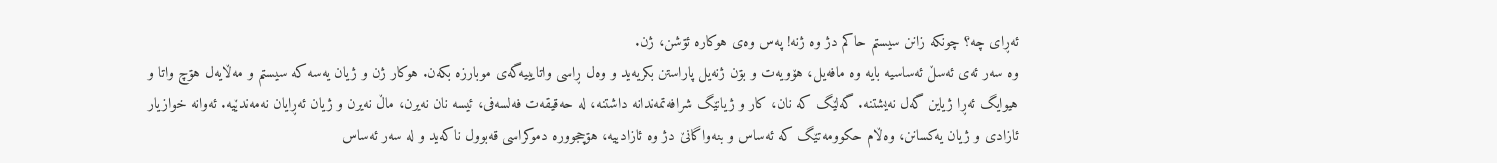ئەڕای چە؟ چونکە زانن سیستم حاکم دژ وە ژنە! پەس وەی هوکارە ئۊشن، ژن.
وە سەر ئەی ئەسڵ ئەساسیە بایە وە مافەیل، هۆویەت و بۊن ژنەیل پاراستن بکریەید و وەل ڕاسی واتایییەگەی موبارزە بکەن. هوکار ژن و ژیان یەسە کە سیستم و مەڵایەل هۊچ واتا و هیوایگ ئەڕا ژیاین گەل نەیشتنە. گەلێگ کە نان، کار و ژیانێگ شرافەتمەندانە داشتنە، لە حەقیقەت فەلسەفی، ئیسە نان نەیرن، ماڵ نەیرن و ژیان ئەڕایان نەمەندێیە. ئەوانە خوازیار ئازادی و ژیان یەکسانن، وەڵام حکوومەتێگ کە ئەساس و بنەواگانێ دژ وە ئازادییە، هۊچجوورە دموکراسی قەبوول ناکەید و لە سەر ئەساس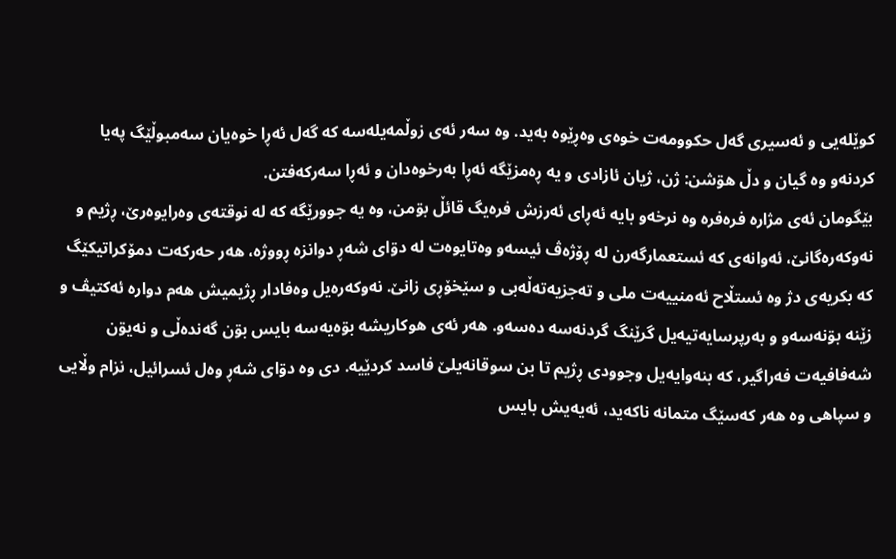کوێلەیی و ئەسیری گەل حکوومەت خوەی وەڕێوە بەید. وە سەر ئەی زوڵمەیلەسە کە گەل ئەڕا خوەیان سەمبوڵێگ پەیا کردنەو وە گیان و دڵ هۊشن: ژن، ژیان ئازادی و یە ڕەمزێگە ئەڕا بەرخوەدان و ئەڕا سەرکەفتن.
بێگومان ئەی مژارە فرەفرە وە نرخەو بایە ئەڕای ئەرزش فرەیگ قائڵ بۊمن، وە یە جوورێگە کە لە نوقتەی وەرایوەرێ، ڕژیم و نەوکەرەگانێ، ئەوانەی کە ئستعمارگەرن لە ڕۆژەڤ ئیسەو وەتایوەت لە دۊای شەڕ دوانزە ڕووژە، هەر حەرکەت دمۆکراتیکێگ کە بکریەی دژ وە ئستڵاح ئەمنییەت ملی و تەجزیەتەڵەبی و سێخۆڕی زانێ. نەوکەرەیل وەفادار ڕژیمیش هەم دوارە ئەکتیڤ و زێنە بۊنەسەو و بەرپرسایەتیەیل گرێنگ گردنەسە دەسەو. هەر ئەی هوکاریشە بۊەیەسە بایس بۊن گەندەڵی و نەیۊن شەفافیەت فەراگیر، کە بنەوایەیل وجوودی ڕژیم تا بن سوقانەیلێ فاسد کردێیه. دی وە دۊای شەڕ وەل ئسرائیل، نزام وڵایی و سپاهی وە هەر کەسێگ متمانە ناکەید، ئەیەیش بایس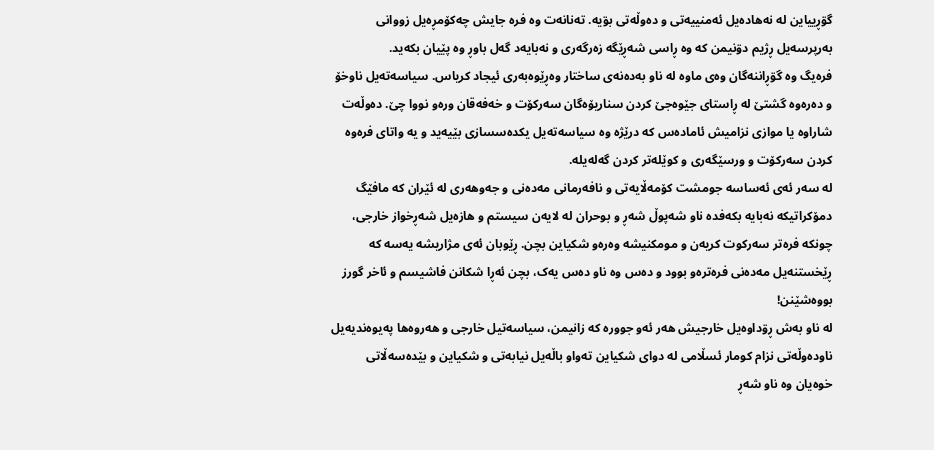گۊڕییاین لە نەهادەیل ئەمنییەتی و دەوڵەتی بۊیە. تەنانەت وە فرە جایش چەکۆمڕەیل زووانی بەرپرسەیل ڕژیم دۊنیمن کە وە ڕاسی شەڕێگە زەرگەری و نەبایەد گەل باوڕ وە پێیان بکەید.
فرەیگ وە گۊڕاننەگان وەی ماوە لە ناو بەدەنەی ساختار وەڕێوەبەری ئیجاد کریاس. سیاسەتەیل ناوخۆ و دەرەوە گشتێ لە ڕاستای جێوەجێ کردن سناریۆەگان سەرکۆت و خەفەقان ورەو نووا چێ. دەوڵەت شاراوە یا موازی نزامیش ئامادەس کە درێژە وە سیاسەتەیل یکدەسسازی بێیەید و یە واتای فرەوە کردن سەرکۆت و ورسێگەری و کوێلەتر کردن گەلەیلە.
لە سەر ئەی ئەساسە جومشت کۆمەڵایەتی و نافەرمانی مەدەنی و جەوهەری لە ئێران کە مافێگ دمۆکراتیکە نەبایە بکەفدە ناو شەپوڵ شەڕ و بوحران لە لایەن سیستم و هازەیل شەڕخواز خارجی، چونکە فرەتر سەرکوت کریەن و مومکنیشە وەرەو شکیاین بچن. ڕێوبان ئەی مژاریشە یەسە کە ڕێخستنەیل مەدەنی فرەترەو بوود و دەس وە ناو دەس یەک، بچن ئەڕا شکانن فاشیسم و ئاخر گورز بووەشێنن!
لە ناو بەش ڕۊداوەیل خارجیش هەر ئەو جوورە کە زانیمن، سیاسەتیل خارجی و هەروەها پەیوەندیەیل ناودەوڵەتی نزام کومار ئسڵامی لە دوای شکیاین تەواو باڵەیل نیابەتی و شکیاین و بێدەسەڵاتی خوەیان وە ناو شەڕ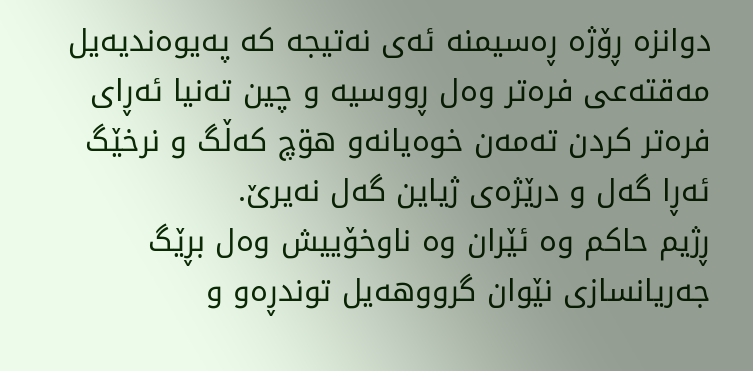دوانزە ڕۆژە ڕەسیمنە ئەی نەتیجە کە پەیوەندیەیل مەقتەعی فرەتر وەل ڕووسیە و چین تەنیا ئەڕای فرەتر کردن تەمەن خوەیانەو هۊچ کەڵگ و نرخێگ ئەڕا گەل و درێژەی ژیاین گەل نەیرێ.
ڕژیم حاکم وە ئێران وە ناوخۆییش وەل بڕێگ جەریانسازی نێوان گرووهەیل توندڕەو و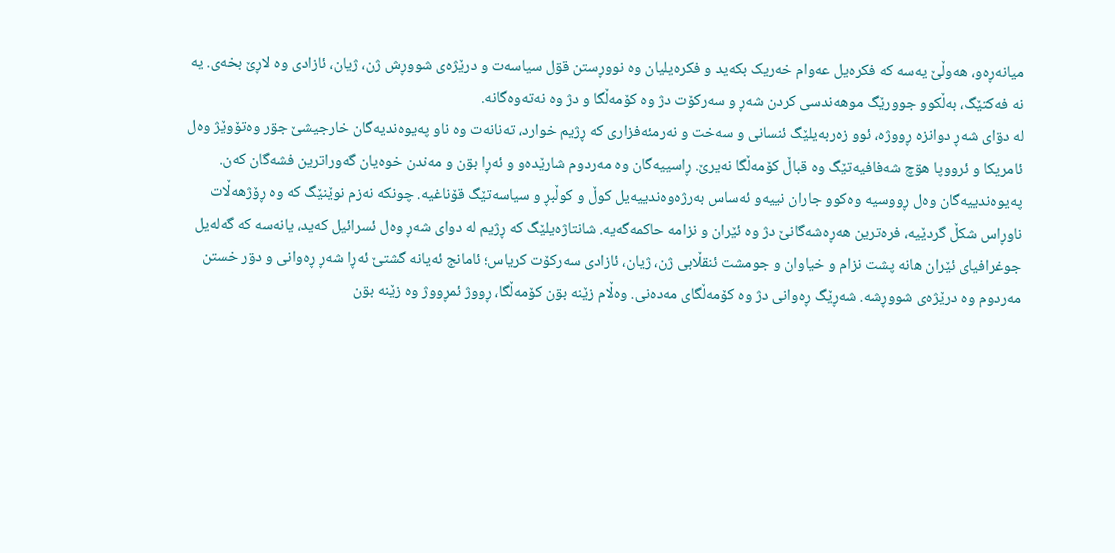میانەڕەو، هەوڵێ یەسە کە فکرەیل عەوام خەریک بکەید و فکرەیلیان وە نووڕستن قۊل سیاسەت و درێژەی شووڕش ژن، ژیان، ئازادی وە لاڕێ بخەی. یە نە فەکتێگ، بەڵکوو جوورێگ موهەندسی کردن شەڕ و سەرکۆت دژ وە کۆمەڵگا و دژ وە نەتەوەگانە.
لە دۊای شەڕ دوانزە ڕووژە، ئوو زەربەیلێگ ئنسانی و سەخت و نەرمئەفزاری کە ڕژیم خوارد، تەنانەت وە ناو پەیوەندیەگان خارجیشێ جۊر وەتۆوێژ وەل ئامریکا و ئرووپا هۊچ شەفافیەتێگ وە قباڵ کۆمەڵگا نەیرێ. ڕاسییەگان وە مەردوم شارێدەو و ئەڕا بۊن و مەندن خوەیان گەوراترین فشەگان کەن. پەیوەندییەگان وەل ڕووسیە وەکوو جاران نییەو ئەساس بەرژەوەندییەیل کوڵ و کوڵبڕ و سیاسەتێگ قۆناغیە. چونکە نەزم نوێنێگ کە وە ڕۆژهەڵات ناوڕاس شکڵ گردێیە، فرەترین هەڕەشەگانێ دژ وە ئێران و نزامە حاکمەگەیە. شانتاژەیلێگ کە ڕژیم لە دوای شەڕ وەل ئسرائیل کەید، یانەسە کە گەلەیل جوغرافیای ئێران هانە پشت نزام و خیاوان و جومشت ئنقڵابی ژن، ژیان، ئازادی سەرکۆت کریاس؛ ئامانج ئەیانە گشتێ ئەڕا شەڕ ڕەوانی و دۊر خستن مەردوم وە درێژەی شووڕشە. شەڕێگ ڕەوانی دژ وە کۆمەڵگای مەدەنی. وەڵام زێنە بۊن کۆمەڵگا، ڕووژ ئمڕووژ وە زێنە بۊن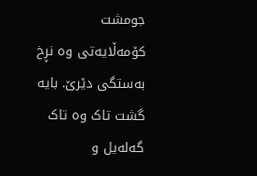جومشت کۆمەڵایەتی وە نڕخ بەستگی دێرێ. بایە گشت تاک وە تاک گەلەیل و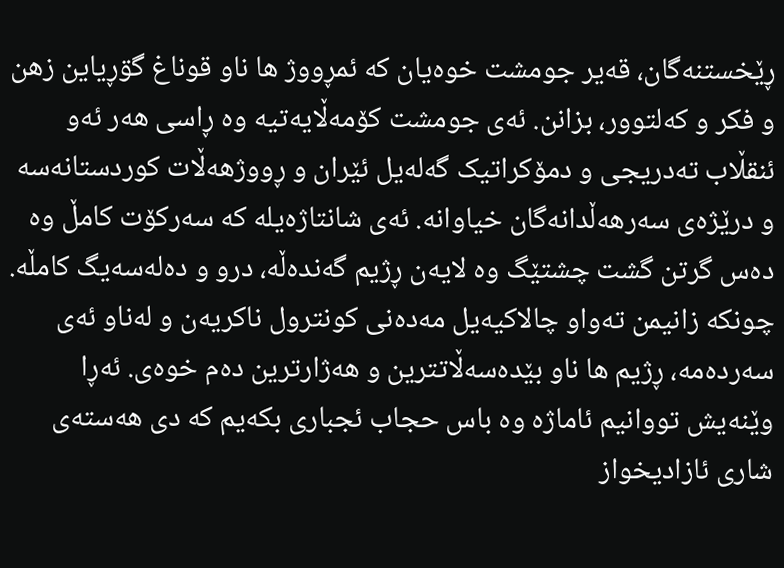ڕێخستنەگان، قەیر جومشت خوەیان کە ئمڕووژ ها ناو قوناغ گۊڕیاین زهن و فکر و کەلتوور، بزانن. ئەی جومشت کۆمەڵایەتیە وە ڕاسی هەر ئەو ئنقڵاب تەدریجی و دمۆکراتیک گەلەیل ئێران و ڕووژهەڵات کوردستانەسە و درێژەی سەرهەڵدانەگان خیاوانە. ئەی شانتاژەیلە کە سەرکۆت کامڵ وە دەس گرتن گشت چشتێگ وە لایەن ڕژیم گەندەڵە، درو و دەلەسەیگ کامڵە. چونکە زانیمن تەواو چالاکیەیل مەدەنی کونترول ناکریەن و لەناو ئەی سەردەمە، ڕژیم ها ناو بێدەسەڵاتترین و هەژارترین دەم خوەی. ئەڕا وێنەیش تووانیم ئاماژە وە باس حجاب ئجباری بکەیم کە دی هەستەی شاری ئازادیخواز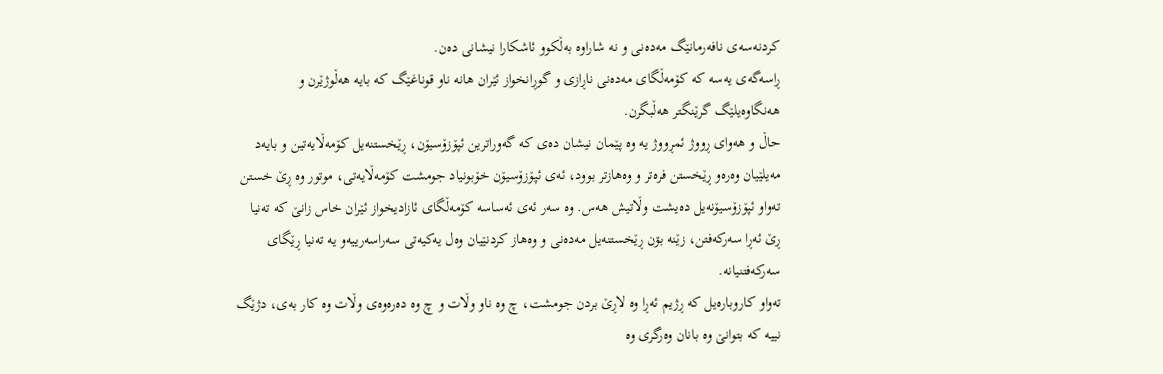کردنەسەی نافەرمانێگ مەدەنی و نە شاراوە بەڵکوو ئاشکارا نیشانی دەن.
ڕاسەگەی یەسە کە کۆمەڵگای مەدەنی ناڕازی و گوڕانخواز ئێران هانە ناو قوناغێگ کە بایە هەڵوژێرن و هەنگاوەیلێگ گرێنگتر هەڵبگرن.
حاڵ و هەوای ڕووژ ئمڕووژ یە وە پێمان نیشان دەی کە گەوراترین ئپۆزۆسیۆن، ڕێخستنەیل کۆمەڵایەتین و بایەد مەیلێیان وەرەو ڕێخستن فرەتر و وەهازتر بوود، ئەی ئپۆزۆسیۆن خۆبونیاد جومشت کۆمەڵایەتی، موتور وە ڕێ خستن تەواو ئپۆزۆسیۆنەیل دەیشت وڵاتیش هەس. وە سەر ئەی ئەساسە کۆمەڵگای ئازادیخواز ئێران خاس زانێ کە تەنیا ڕێ ئەڕا سەرکەفتن، زێنە بۊن ڕێخستنەیل مەدەنی و وەهاز کردنێیان وەل یەکیەتی سەراسەرییەو یە تەنیا ڕێگای سەرکەفتنیانە.
تەواو کاروبارەیل کە ڕژیم ئەڕا وە لاڕێ بردن جومشت، چ وە ناو وڵات و چ وە دەرەوەی وڵات وە کار بەی، دژێگ نییە کە بتوانێ وە بانان وەرگری وە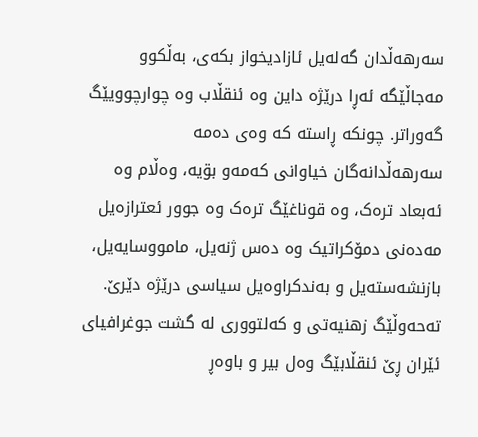سەرهەڵدان گەلەیل ئازادیخواز بکەی، بەڵکوو مەجاڵێگە ئەڕا درێژە داین وە ئنقڵاب وە چوارچوویێگ گەوراتر. چونکە ڕاستە کە وەی دەمە سەرهەڵدانەگان خیاوانی کەمەو بۊیە، وەڵام وە ئەبعاد ترەک، وە قوناغێگ ترەک وە جوور ئعترازەیل مەدەنی دمۆکراتیک وە دەس ژنەیل، مامووسایەیل، بازنشەستەیل و بەندکراوەیل سیاسی درێژە دێرێ. تەحەوڵێگ زهنیەتی و کەلتووری لە گشت جوغرافیای ئێران ڕێ ئنقڵابێگ وەل بیر و باوەڕ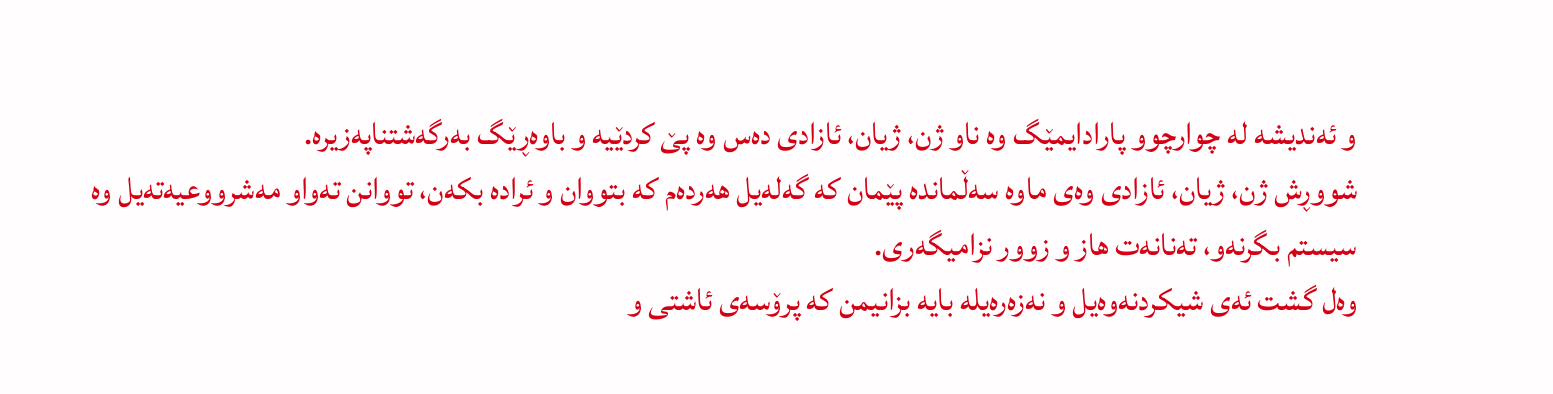و ئەندیشە لە چوارچوو پارادایمێگ وە ناو ژن، ژیان، ئازادی دەس وە پێ کردێیه و باوەڕێگ بەرگەشتناپەزیرە.
شووڕش ژن، ژیان، ئازادی وەی ماوە سەڵماندە پێمان کە گەلەیل هەردەم کە بتووان و ئرادە بکەن، تووانن تەواو مەشرووعیەتەیل وە سیستم بگرنەو، تەنانەت هاز و زوور نزامیگەری.
وەل گشت ئەی شیکردنەوەیل و نەزەرەیلە بایە بزانیمن کە پرۆسەی ئاشتی و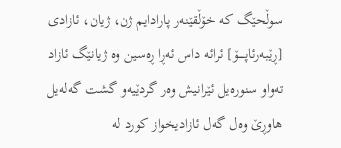سوڵحێگ کە خۆڵقێنەر پارادایم ژن، ژیان، ئازادی [ڕێبەرئاپـــــۆ] ئرائە داس ئەڕا ڕەسین وە ژیانێگ ئازاد تەواو سنورەیل ئێرانیش وەر گردێیەو گشت گەلەیل هاوڕێ وەل گەل ئازادیخواز کورد لە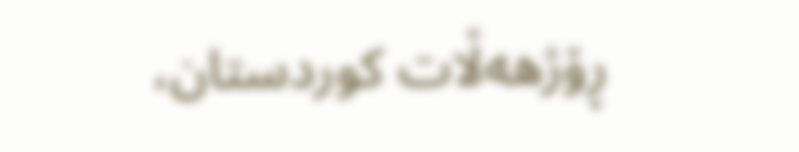ڕۆژهەڵات کوردستان،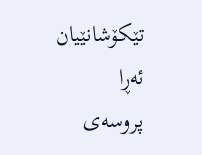تێکۆشانێیان ئەڕا پروسەی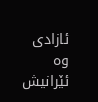ئازادی وە ئێرانیش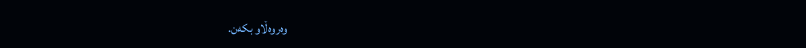وەروەڵاو بکەن.